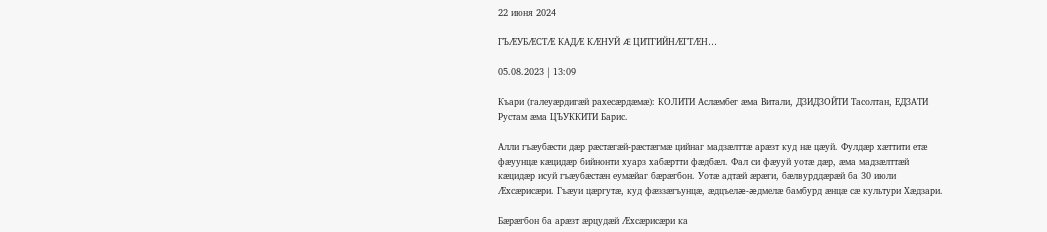22 июня 2024

ГЪÆУБÆСТÆ КАДÆ КÆНУЙ Æ ЦИТГИЙНÆГТÆН…

05.08.2023 | 13:09

Къари (галеуæрдигæй рахесæрдæмæ): КОЛИТИ Аслæмбег æма Витали, ДЗИДЗОЙТИ Тасолтан, ЕДЗАТИ Рустам æма ЦЪУККИТИ Барис.

Алли гъæубæсти дæр рæстæгæй-рæстæгмæ цийнаг мадзæлттæ арæзт куд нæ цæуй. Фулдæр хæттити етæ фæуунцæ кæцидæр бийнонти хуарз хабæртти фæдбæл. Фал си фæууй уотæ дæр, æма мадзæлттæй кæцидæр исуй гъæубæстæн еумæйаг бæрæгбон. Уотæ адтæй æрæги, бæлвурддæрæй ба 30 июли Æхсæрисæри. Гъæуи цæргутæ, куд фæззæгъунцæ, æдцъелæ-æдмелæ бамбурд æнцæ сæ культури Хæдзари.

Бæрæгбон ба арæзт æрцудæй Æхсæрисæри ка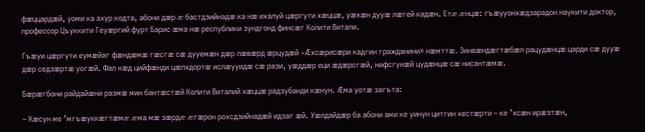фæццардæй, уоми ка ахур кодта, абони дæр æ бастдзийнадæ ка нæ ихалуй цæргути хæццæ, уæхæн дууæ лæгей кадæн. Етæ æнцæ: гъæууонхæдзарадон наукити доктор, профессор Цъуккити Геуæргий фурт Барис æма нæ республики зундгонд финсæг Колити Витали.

Гъæуи цæргути еумæйаг фæндæмæ гæсгæ сæ дууемæн дæр лæвæрд æрцудæй «Æхсæрисæри кадгин гражданини» нæмттæ. Зинвæндæгтæбæл рацудæнцæ царди сæ дууæ дæр седзæртæ уогæй. Фал кæд цийфæнди цæлхдортæ ислæууидæ сæ рази, уæддæр еци æдæрсгæй, нифсгунæй цудæнцæ сæ нисантæмæ.

Бæрæгбони райдайæни размæ мин бантæстæй Колити Виталий хæццæ радзубанди кæнун. Æма уотæ загъта:

– Кæсун ме ’мгъæуккæгтæмæ æма мæ зæрдæ æгæрон рохсдзийнадæй идзаг æй. Уæлдайдæр ба абони ами ке уинун цитгин хестæрти – ке ’хсæн ирæзтæн,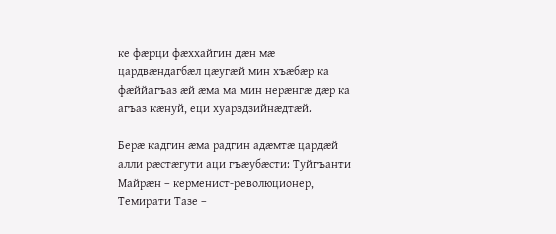ке фæрци фæххайгин дæн мæ цардвæндагбæл цæугæй мин хъæбæр ка фæййагъаз æй æма ма мин нерæнгæ дæр ка агъаз кæнуй, еци хуарздзийнæдтæй.

Берæ кадгин æма радгин адæмтæ цардæй алли рæстæгути аци гъæубæсти: Туйгъанти Майрæн – керменист-революционер, Темирати Тазе –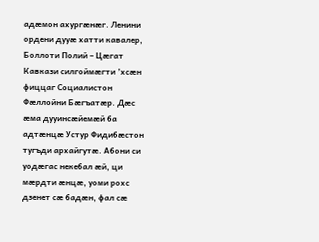адæмон ахургæнæг. Ленини ордени дууæ хатти кавалер, Боллоти Полий – Цæгат Кавкази силгоймæгти ’хсæн фиццаг Социалистон Фæллойни Бæгъатæр. Дæс æма дууинсæйемæй ба адтæнцæ Устур Фидибæстон тугъди архайгутæ. Абони си уодæгас некебал æй, ци мæрдти æнцæ, уоми рохс дзенет сæ бадæн, фал сæ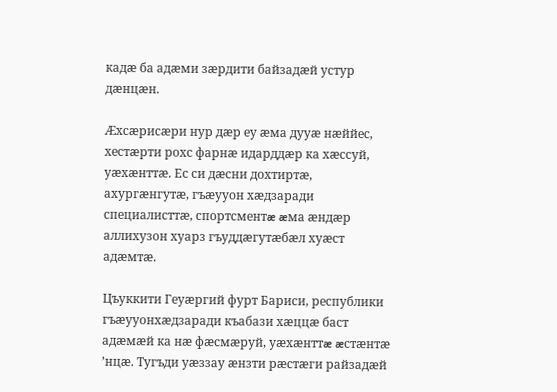кадæ ба адæми зæрдити байзадæй устур дæнцæн.

Æхсæрисæри нур дæр еу æма дууæ нæййес, хестæрти рохс фарнæ идарддæр ка хæссуй, уæхæнттæ. Ес си дæсни дохтиртæ, ахургæнгутæ, гъæууон хæдзаради специалисттæ, спортсментæ æма æндæр аллихузон хуарз гъуддæгутæбæл хуæст адæмтæ.

Цъуккити Геуæргий фурт Бариси, республики гъæууонхæдзаради къабази хæццæ баст адæмæй ка нæ фæсмæруй, уæхæнттæ æстæнтæ ’нцæ. Тугъди уæззау æнзти рæстæги райзадæй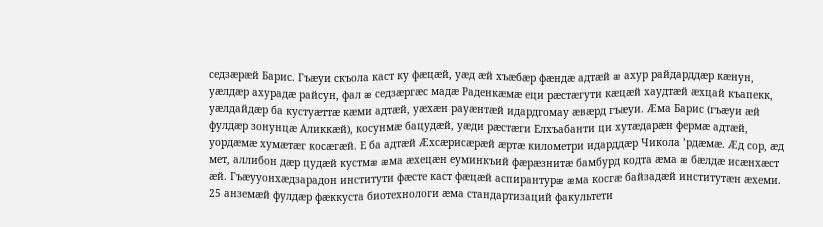седзæрæй Барис. Гъæуи скъола каст ку фæцæй, уæд æй хъæбæр фæндæ адтæй æ ахур райдарддæр кæнун, уæлдæр ахурадæ райсун, фал æ седзæргæс мадæ Раденкæмæ еци рæстæгути кæцæй хаудтæй æхцай къапекк, уæлдайдæр ба кустуæттæ кæми адтæй, уæхæн рауæнтæй идардгомау æвæрд гъæуи. Æма Барис (гъæуи æй фулдæр зонунцæ Аликкæй), косунмæ бацудæй, уæди рæстæги Елхъабанти ци хутæдарæн фермæ адтæй, уордæмæ хумæтæг косæгæй. Е ба адтæй Æхсæрисæрæй æртæ километри идарддæр Чикола ’рдæмæ. Æд сор, æд мет, аллибон дæр цудæй кустмæ æма æхецæн еуминкъий фæрæзнитæ бамбурд кодта æма æ бæлдæ исæнхæст æй. Гъæууонхæдзарадон институти фæсте каст фæцæй аспирантурæ æма косгæ байзадæй институтæн æхеми. 25 анземæй фулдæр фæккуста биотехнологи æма стандартизаций факультети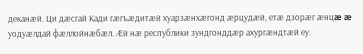деканæй. Ци дæсгай Кади гæгъæдитæй хуарзæнхæгонд æрцудæй, етæ дзорæг æнцæ æ уодуæлдай фæллойнæбæл. Æй нæ республики зундгонддæр ахургæндтæй еу.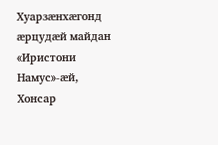Хуарзæнхæгонд æрцудæй майдан «Иристони Намус»-æй, Хонсар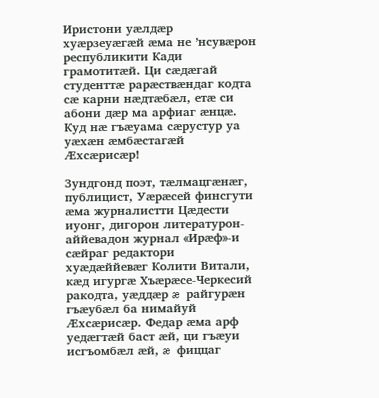Иристони уæлдæр хуæрзеуæгæй æма не ’нсувæрон республикити Кади грамотитæй. Ци сæдæгай студенттæ рарæствæндаг кодта сæ карни нæдтæбæл, етæ си абони дæр ма арфиаг æнцæ. Куд нæ гъæуама сæрустур уа уæхæн æмбæстагæй Æхсæрисæр!

Зундгонд поэт, тæлмацгæнæг, публицист, Уæрæсей финсгути æма журналистти Цæдести иуонг, дигорон литературон-аййевадон журнал «Ирæф»-и сæйраг редактори хуæдæййевæг Колити Витали, кæд игургæ Хъæрæсе-Черкесий ракодта, уæддæр æ райгурæн гъæубæл ба нимайуй Æхсæрисæр. Федар æма арф уедæгтæй баст æй, ци гъæуи исгъомбæл æй, æ фиццаг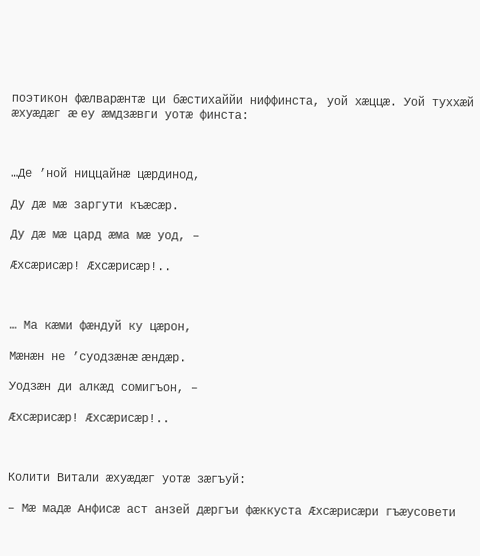поэтикон фæлварæнтæ ци бæстихаййи ниффинста, уой хæццæ. Уой туххæй æхуæдæг æ еу æмдзæвги уотæ финста:



…Де ’ной ниццайнæ цæрдинод,

Ду дæ мæ заргути къæсæр.

Ду дæ мæ цард æма мæ уод, –

Æхсæрисæр! Æхсæрисæр!..



… Ма кæми фæндуй ку цæрон,

Мæнæн не ’суодзæнæ æндæр.

Уодзæн ди алкæд сомигъон, –

Æхсæрисæр! Æхсæрисæр!..



Колити Витали æхуæдæг уотæ зæгъуй:

– Мæ мадæ Анфисæ аст анзей дæргъи фæккуста Æхсæрисæри гъæусовети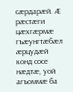сæрдарæй. Æ рæстæги цæхгæрмæ гъæунгтæбæл æрцудæй конд сосе нæдтæ, уой агъоммæ ба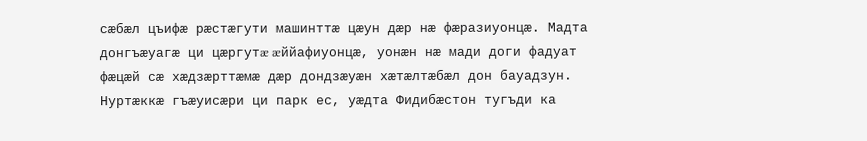сæбæл цъифæ рæстæгути машинттæ цæун дæр нæ фæразиуонцæ. Мадта донгъæуагæ ци цæргутæ æййафиуонцæ, уонæн нæ мади доги фадуат фæцæй сæ хæдзæрттæмæ дæр дондзæуæн хæтæлтæбæл дон бауадзун. Нуртæккæ гъæуисæри ци парк ес, уæдта Фидибæстон тугъди ка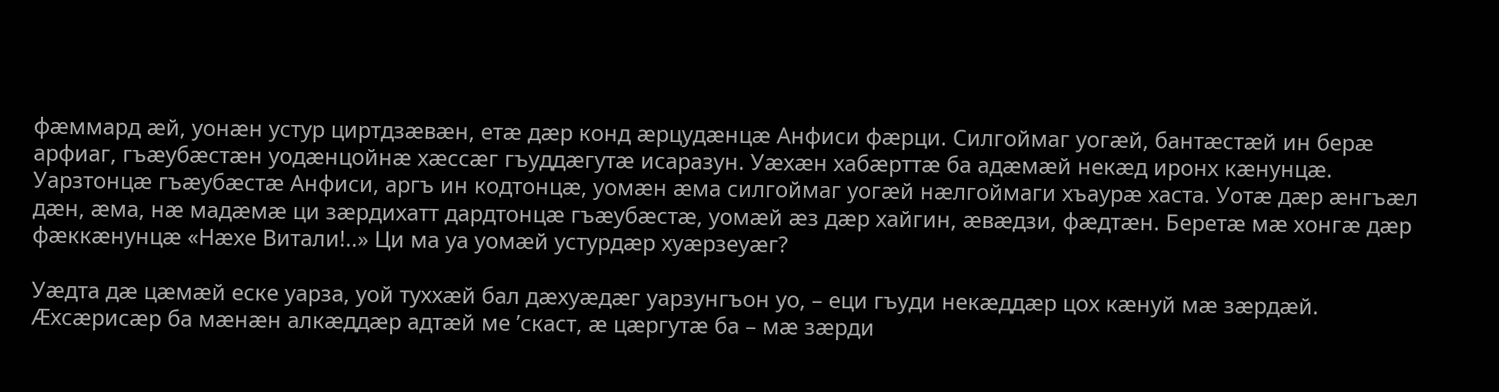фæммард æй, уонæн устур циртдзæвæн, етæ дæр конд æрцудæнцæ Анфиси фæрци. Силгоймаг уогæй, бантæстæй ин берæ арфиаг, гъæубæстæн уодæнцойнæ хæссæг гъуддæгутæ исаразун. Уæхæн хабæрттæ ба адæмæй некæд иронх кæнунцæ. Уарзтонцæ гъæубæстæ Анфиси, аргъ ин кодтонцæ, уомæн æма силгоймаг уогæй нæлгоймаги хъаурæ хаста. Уотæ дæр æнгъæл дæн, æма, нæ мадæмæ ци зæрдихатт дардтонцæ гъæубæстæ, уомæй æз дæр хайгин, æвæдзи, фæдтæн. Беретæ мæ хонгæ дæр фæккæнунцæ «Нæхе Витали!..» Ци ма уа уомæй устурдæр хуæрзеуæг?

Уæдта дæ цæмæй еске уарза, уой туххæй бал дæхуæдæг уарзунгъон уо, – еци гъуди некæддæр цох кæнуй мæ зæрдæй. Æхсæрисæр ба мæнæн алкæддæр адтæй ме ’скаст, æ цæргутæ ба – мæ зæрди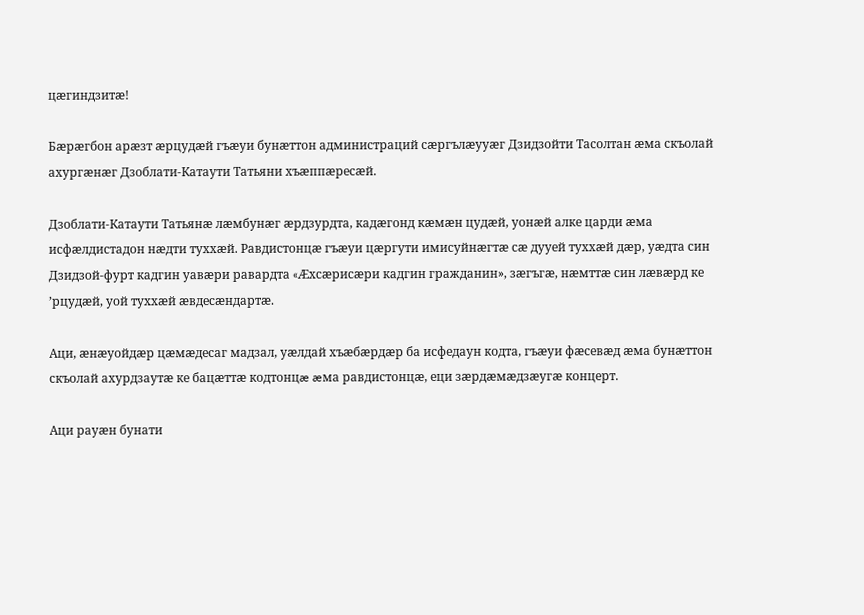цæгиндзитæ!

Бæрæгбон арæзт æрцудæй гъæуи бунæттон администраций сæргълæууæг Дзидзойти Тасолтан æма скъолай ахургæнæг Дзоблати-Катаути Татьяни хъæппæресæй.

Дзоблати-Катаути Татьянæ лæмбунæг æрдзурдта, кадæгонд кæмæн цудæй, уонæй алке царди æма исфæлдистадон нæдти туххæй. Равдистонцæ гъæуи цæргути имисуйнæгтæ сæ дууей туххæй дæр, уæдта син Дзидзой-фурт кадгин уавæри равардта «Æхсæрисæри кадгин гражданин», зæгъгæ, нæмттæ син лæвæрд ке ’рцудæй, уой туххæй æвдесæндартæ.

Аци, æнæуойдæр цæмæдесаг мадзал, уæлдай хъæбæрдæр ба исфедаун кодта, гъæуи фæсевæд æма бунæттон скъолай ахурдзаутæ ке бацæттæ кодтонцæ æма равдистонцæ, еци зæрдæмæдзæугæ концерт.

Аци рауæн бунати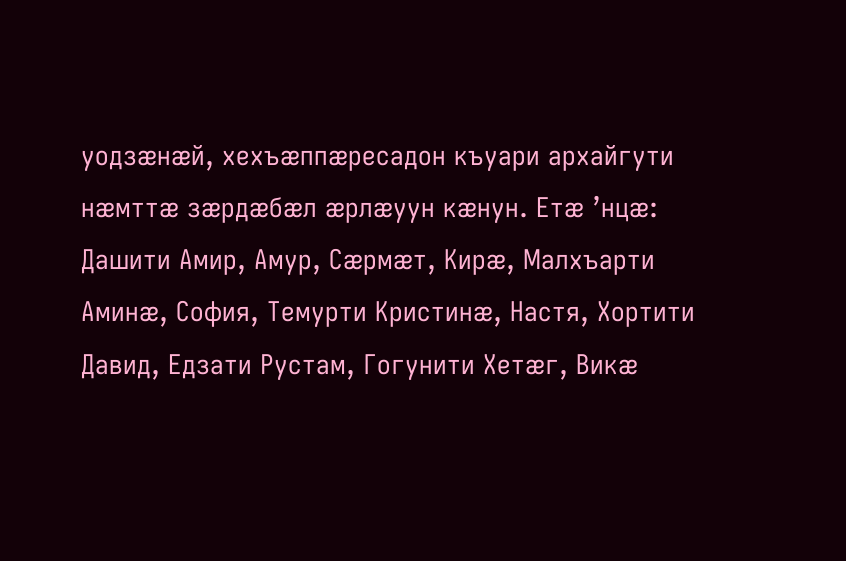уодзæнæй, хехъæппæресадон къуари архайгути нæмттæ зæрдæбæл æрлæуун кæнун. Етæ ’нцæ: Дашити Амир, Амур, Сæрмæт, Кирæ, Малхъарти Аминæ, София, Темурти Кристинæ, Настя, Хортити Давид, Едзати Рустам, Гогунити Хетæг, Викæ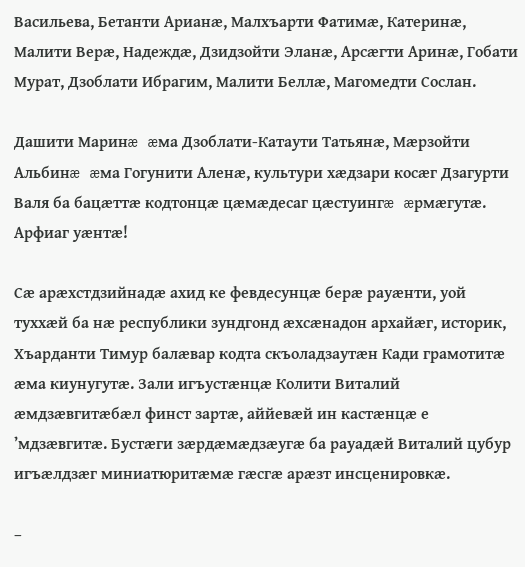Васильева, Бетанти Арианæ, Малхъарти Фатимæ, Катеринæ, Малити Верæ, Надеждæ, Дзидзойти Эланæ, Арсæгти Аринæ, Гобати Мурат, Дзоблати Ибрагим, Малити Беллæ, Магомедти Сослан.

Дашити Маринæ æма Дзоблати-Катаути Татьянæ, Мæрзойти Альбинæ æма Гогунити Аленæ, культури хæдзари косæг Дзагурти Валя ба бацæттæ кодтонцæ цæмæдесаг цæстуингæ æрмæгутæ. Арфиаг уæнтæ!

Сæ арæхстдзийнадæ ахид ке февдесунцæ берæ рауæнти, уой туххæй ба нæ республики зундгонд æхсæнадон архайæг, историк, Хъарданти Тимур балæвар кодта скъоладзаутæн Кади грамотитæ æма киунугутæ. Зали игъустæнцæ Колити Виталий æмдзæвгитæбæл финст зартæ, аййевæй ин кастæнцæ е ’мдзæвгитæ. Бустæги зæрдæмæдзæугæ ба рауадæй Виталий цубур игъæлдзæг миниатюритæмæ гæсгæ арæзт инсценировкæ.

–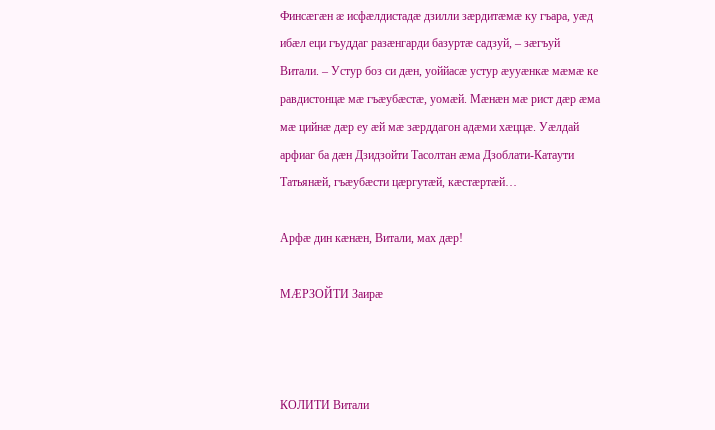Финсæгæн æ исфæлдистадæ дзилли зæрдитæмæ ку гъара, уæд ибæл еци гъуддаг разæнгарди базуртæ садзуй, – зæгъуй Витали. – Устур боз си дæн, уоййасæ устур æууæнкæ мæмæ ке равдистонцæ мæ гъæубæстæ, уомæй. Мæнæн мæ рист дæр æма мæ цийнæ дæр еу æй мæ зæрддагон адæми хæццæ. Уæлдай арфиаг ба дæн Дзидзойти Тасолтан æма Дзоблати-Катаути Татьянæй, гъæубæсти цæргутæй, кæстæртæй…

Арфæ дин кæнæн, Витали, мах дæр!

МÆРЗОЙТИ Заирæ



КОЛИТИ Витали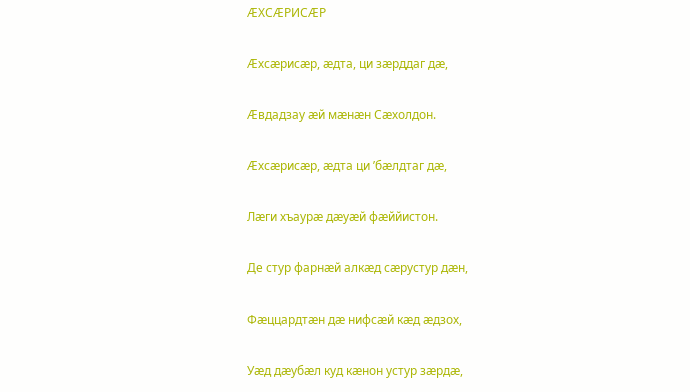ÆХСÆРИСÆР

Æхсæрисæр, æдта, ци зæрддаг дæ,

Æвдадзау æй мæнæн Сæхолдон.

Æхсæрисæр, æдта ци ’бæлдтаг дæ,

Лæги хъаурæ дæуæй фæййистон.

Де стур фарнæй алкæд сæрустур дæн,

Фæццардтæн дæ нифсæй кæд æдзох,

Уæд дæубæл куд кæнон устур зæрдæ,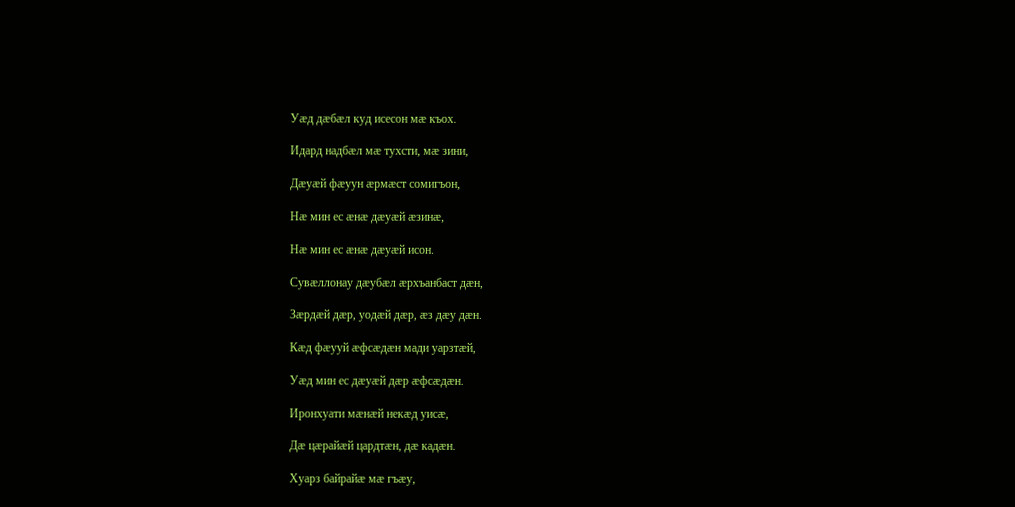Уæд дæбæл куд исесон мæ къох.

Идард надбæл мæ тухсти, мæ зини,

Дæуæй фæуун æрмæст сомигъон,

Нæ мин ес æнæ дæуæй æзинæ,

Нæ мин ес æнæ дæуæй исон.

Сувæллонау дæубæл æрхъанбаст дæн,

Зæрдæй дæр, уодæй дæр, æз дæу дæн.

Кæд фæууй æфсæдæн мади уарзтæй,

Уæд мин ес дæуæй дæр æфсæдæн.

Иронхуати мæнæй некæд уисæ,

Дæ цæрайæй цардтæн, дæ кадæн.

Хуарз байрайæ мæ гъæу,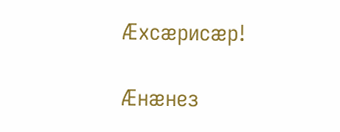Æхсæрисæр!

Æнæнез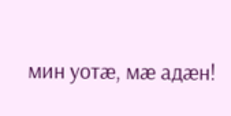мин уотæ, мæ адæн!